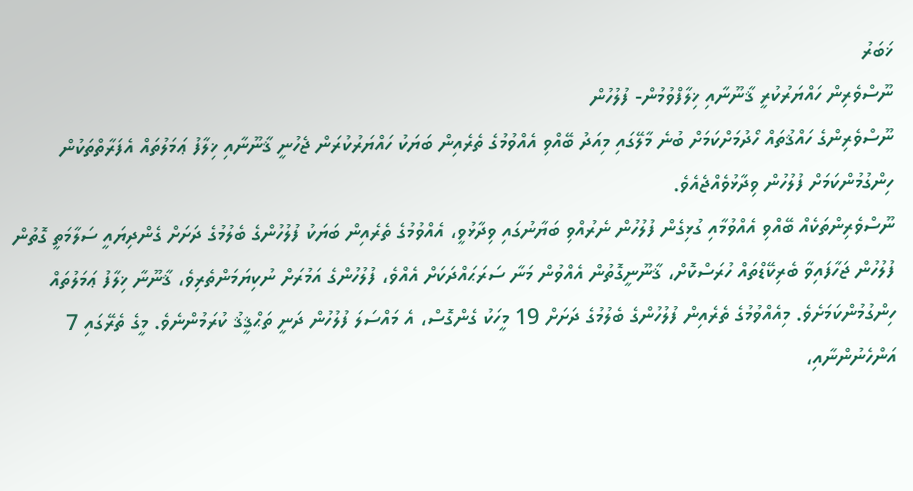ޚަބަރު
ނޫސްވެރިން ހައްޔަރުކުރީ ޤާނޫނާއި ޚިލާފްވުމުން- ފުލުހުން
ނޫސްވެރިންގެ ހައްޤުތައް ހޯދުމަށްކަމަށް ބުނެ މާލޭގައި މިއަދު ބޭއްވި އެއްވުމުގެ ތެރެއިން ބަޔަކު ހައްޔަރުކުރަން ޖެހުނީ ޤާނޫނާއި ޚިލާފު ޢަމަލުތައް އެފަރާތްތަކުން ހިންގުމުންކަމަށް ފުލުހުން ވިދާޅުވެއްޖެއެވެ.
ނޫސްވެރިންތަކެއް ބޭއްވި އެއްވުމާއި ގުޅިގެން ފުލުހުން ނެރުއްވި ބަޔާނުގައި ވިދާޅުވީ، އެއްވުމުގެ ތެރެއިން ބަޔަކު ފުލުހުންގެ ބެލުމުގެ ދަށަށް ގެންދިޔައީ ސަލާމަތީ ގޮތުން ފުލުހުން ޖަހާފައިވާ ބެރިކޭޑްތައް ހުރަސްކޮށް، ޤާނޫނީގޮތުން އެއްވުން މަނާ ސަރަޙައްދަކަށް އެއްވެ، ފުލުހުންގެ އަމުރަށް ނުކިޔަމަންތެރިވެ، ޤާނޫނާ ޚިލާފު ޢަމަލުތައް ހިންގުމުންކަމަށެވެ. މިއެއްވުމުގެ ތެރެއިން ފުލުހުންގެ ބެލުމުގެ ދަށަށް 19 މީހަކު ގެންގޮސް، އެ މައްސަލަ ފުލުހުން ދަނީ ތަޙްޤީޤު ކުރަމުންނެވެ. މީގެ ތެރޭގައި 7 އަންހެނުންނާއި،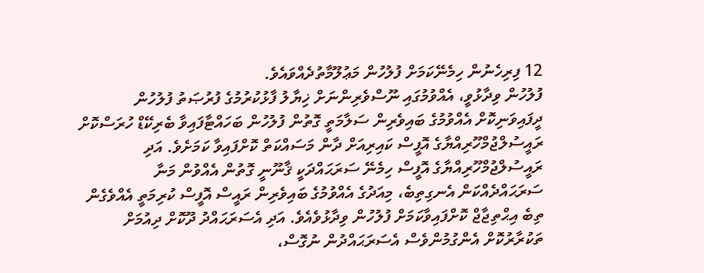12 ފިރިހެނުން ހިމެނޭކަމަށް ފުލުހުން މަޢުލޫމާތުދެއްވައެވެ.
ފުލުހުން ވިދާޅުވީ، އެއްވުމުގައި ނޫސްވެރިންނަށް ޚިޔާލު ފާޅުކުރުމުގެ ފުރުޞަތު ފުލުހުން ދީފައިވަނިކޮށް އެއްވުމުގެ ބައިވެރިން ސަލާމަތީ ގޮތުން ފުލުހުން ބަހައްޓާފައިވާ ބެރިކޭޑް ހުރަސްކޮށް ރައީސުލްޖުމްހޫރިއްޔާގެ އޮފީސް ކައިރިއަށް ދާން މަސައްކަތް ކޮށްފައިވާ ކަމަށެވެ. އަދި ރައީސުލްޖުމްހޫރިއްޔާގެ އޮފީސް ހިމެނޭ ސަރަޙައްދަކީ ޤާނޫނީ ގޮތުން އެއްވުން މަނާ ސަރަޙައްދެއްކަން އެނގިތިބެ، މިއަދުގެ އެއްވުމުގެ ބައިވެރިން ރައީސް އޮފީސް ކުރިމަތީ އެއްވެގެން ތިބެ އިޙްތިޖާޖް ކޮށްފައިވާކަމަށް ފުލުހުން ވިދާޅުވެއެވެ. އަދި އެސަރަޙައްދު ދޫކޮށް ދިއުމަށް ތަކުރާރުކޮށް އެންގުމުންވެސް އެސަރަޙައްދުން ނުގޮސް،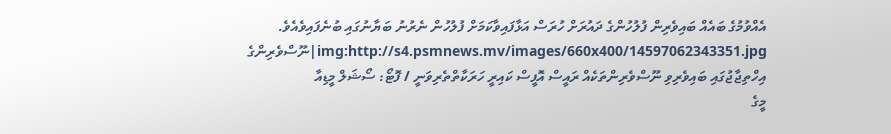އެއްވުމުގެ ބައެއް ބައިވެރިން ފުލުހުންގެ ދައުރަށް ހުރަސް އަޅާފައިވާކަމަށް ފުލުހުން ނެރުނު ބަޔާނުގައި ބުނެފައިވެއެވެ.
img:http://s4.psmnews.mv/images/660x400/14597062343351.jpg|ނޫސްވެރިންގެ އިހްތިޖާޖުގައި ބައިވެރިވި ނޫސްވެރިންތަކެއް ރައީސް އޮފީސް ކައިރީ ހަރަކާތްތެރިވަނީ / ފޮޓޯ: ސޯޝަލް މީޑިއާ
މީގެ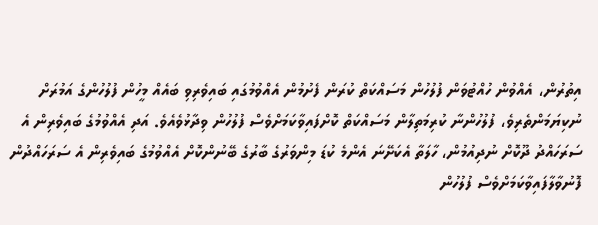އިތުރުން، އެއްވުން ހުއްޓުވަން ފުލުހުން މަސައްކަތް ކުރަން ފެށުމުން އެއްވުމުގައި ބައިވެރިވި ބައެއް މީހުން ފުލުހުންގެ އަމުރަށް ނުކިޔަމަންތެރިވެ، ފުލުހުންނާ ކުރިމަތިލާން މަސައްކަތް ކޮށްފައިވާކަމަށްވެސް ފުލުހުން ވިދާޅުވެއެވެ. އަދި އެއްވުމުގެ ބައިވެރިން އެ ސަރަހައްދު ދޫކޮށް ނުދިއުމުން، ހާލަތާ އެކަށޭނަ އެންމެ ކުޑަ މިންވަރުގެ ބާރުގެ ބޭނުންކޮށް އެއްވުމުގެ ބައިވެރިން އެ ސަރަހައްދުން ފޮނުވާލާފައިވާކަމަށްވެސް ފުލުހުން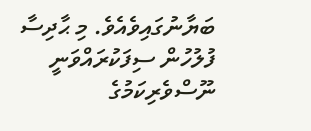ބަޔާނުގައިވެއެވެ. މި ޙާދިސާ ފުލުހުން ސިފަކުރައްވަނީ ނޫސްވެރިކަމުގެ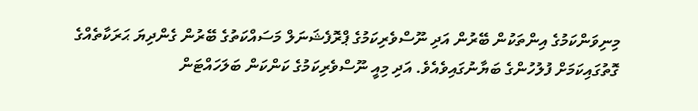މިނިވަންކަމުގެ އިންތަކުން ބޭރުން އަދި ނޫސްވެރިކަމުގެ ޕްރޮފެޝަނަލް މަސައްކަތުގެ ބޭރުން ގެންދިޔަ ޙަރަކާތެއްގެ ގޮތުގައިކަމަށް ފުލުހުންގެ ބަޔާނުގައިވެއެވެ. އަދި މިއީ ނޫސްވެރިކަމުގެ ކަންކަން ބަލަހައްޓަން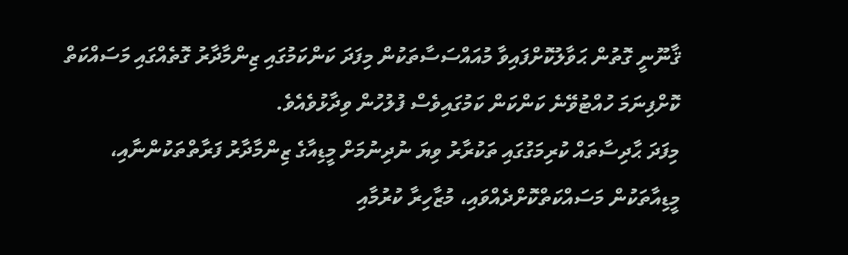ޤާނޫނީ ގޮތުން ޙަވާލުކޮށްފައިވާ މުއައްސަސާތަކުން މިފަދަ ކަންކަމުގައި ޒިންމާދާރު ގޮތެއްގައި މަސައްކަތް ކޮށްފިނަމަ ހުއްޓުވޭނެ ކަންކަން ކަމުގައިވެސް ފުލުހުން ވިދާޅުވެއެވެ.
މިފަދަ ޙާދިސާތައް ކުރިމަގުގައި ތަކުރާރު ވިޔަ ނުދިނުމަށް މީޑިއާގެ ޒިންމާދާރު ފަރާތްތަކުންނާއި، މީޑިއާތަކުން މަސައްކަތްކޮށްދެއްވައި، މުޒާހިރާ ކުރުމާއި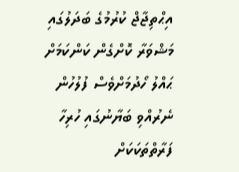އިޙްތިޖާޖް ކުރުމުގެ ބަދަލުގައި މަޝްވަރާ ކޮށްގެން ކަންކަމަށް ޙައްލު ހޯދުމަށްވެސް ފުލުހުން ނެރުއްވި ބަޔާނުގައި ހުރިހާ ފަރާތްތަކަކަށް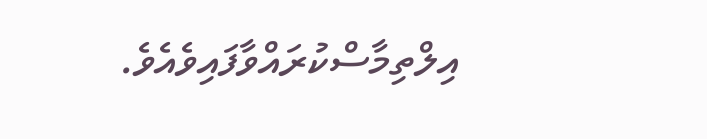އިލްތިމާސްކުރައްވާފައިވެއެވެ.